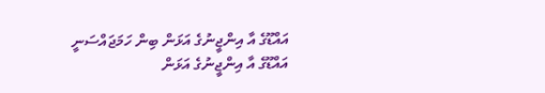އައްޑޫގެ އާ އިންޖީނުގެ އަޅަން ބިން ހަމަޖައްސަނީ
އައްޑޫގެ އާ އިންޖީނުގެ އަޅަން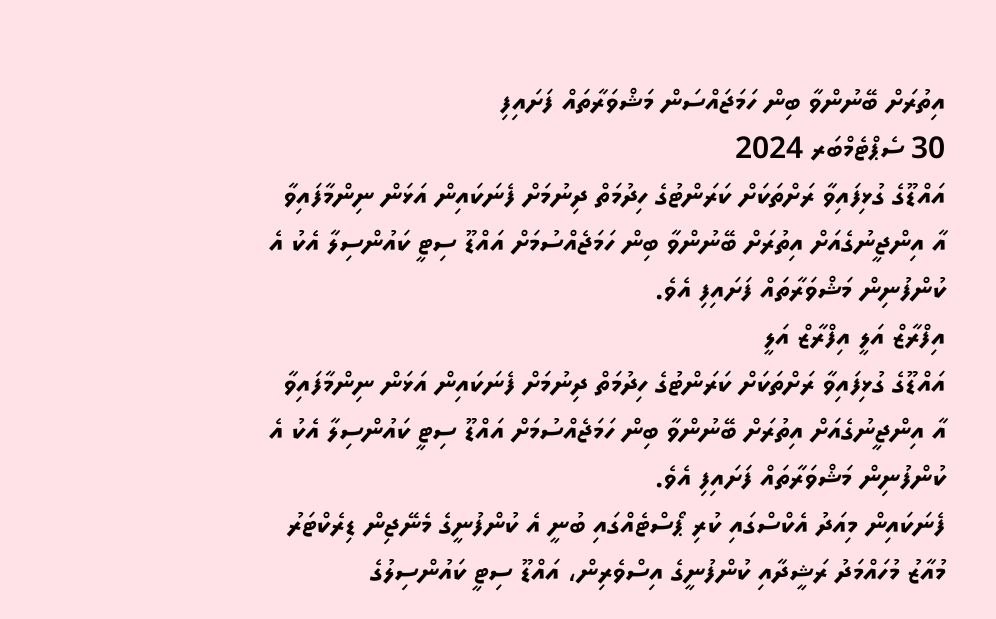އިތުރަށް ބޭނުންވާ ބިން ހަމަޖައްސަން މަޝްވަރާތައް ފަށައިފި
30 ސެޕްޓެމްބަރ 2024
އައްޑޫގެ ގުޅިފައިވާ ރަށްތަކަށް ކަރަންޓުގެ ހިދުމަތް ދިނުމަށް ފެނަކައިން އަޅަން ނިންމާފައިވާ އާ އިންޖީނުގެއަށް އިތުރަށް ބޭނުންވާ ބިން ހަމަޖެއްސުމަށް އައްޑޫ ސިޓީ ކައުންސިލާ އެކު އެ ކުންފުނިން މަޝްވަރާތައް ފަށައިފި އެވެ.
އިފްރާޒް އަލީ އިފްރާޒް އަލީ
އައްޑޫގެ ގުޅިފައިވާ ރަށްތަކަށް ކަރަންޓުގެ ހިދުމަތް ދިނުމަށް ފެނަކައިން އަޅަން ނިންމާފައިވާ އާ އިންޖީނުގެއަށް އިތުރަށް ބޭނުންވާ ބިން ހަމަޖެއްސުމަށް އައްޑޫ ސިޓީ ކައުންސިލާ އެކު އެ ކުންފުނިން މަޝްވަރާތައް ފަށައިފި އެވެ.
ފެނަކައިން މިއަދު އެކްސްގައި ކުރި ޕޯސްޓެއްގައި ބުނީ އެ ކުންފުނީގެ މެނޭޖިން ޑިރެކްޓަރު މުއާޒު މުހައްމަދު ރަޝީދާއި ކުންފުނީގެ އިސްވެރިން، އައްޑޫ ސިޓީ ކައުންސިލުގެ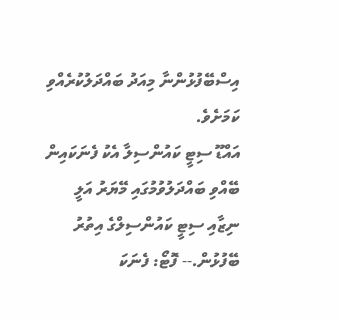އިސްބޭފުޅުންނާ މިއަދު ބައްދަލުކުރެއްވި ކަމަށެވެ.
އައްޑޫ ސިޓީ ކައުންސިލާ އެކު ފެނަކައިން ބޭއްވި ބައްދަލުވުމުގައި މޭޔަރު އަލީ ނިޒާއި ސިޓީ ކައުންސިލްގެ އިތުރު ބޭފުޅުން.-- ފޮޓޯ: ފެނަކަ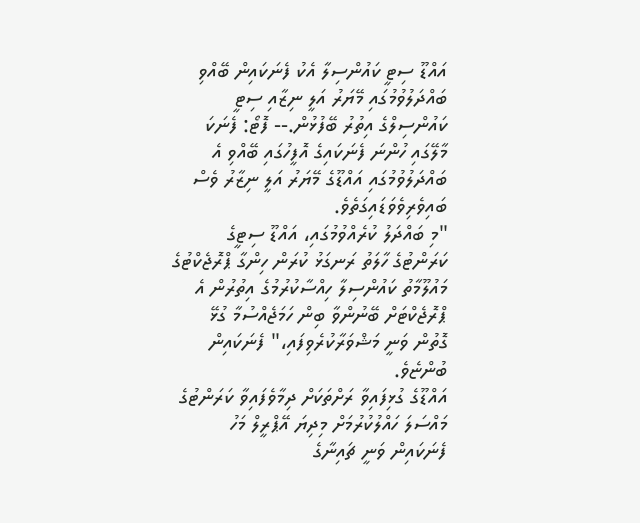އައްޑޫ ސިޓީ ކައުންސިލާ އެކު ފެނަކައިން ބޭއްވި ބައްދަލުވުމުގައި މޭޔަރު އަލީ ނިޒާއި ސިޓީ ކައުންސިލްގެ އިތުރު ބޭފުޅުން.-- ފޮޓޯ: ފެނަކަ
މާލޭގައި ހުންނަ ފެނަކައިގެ އޮފީހުގައި ބޭއްވި އެ ބައްދަލުވުމުގައި އައްޑޫގެ މޭޔަރު އަލީ ނިޒާރު ވެސް ބައިވެރިވެވަޑައިގަތެވެ.
"މި ބައްދަލު ކުރެއްވުމުގައި، އައްޑޫ ސިޓީގެ ކަރަންޓުގެ ހާލަތު ރަނގަޅު ކުރަން ހިންގާ ޕްރޮޖެކްޓުގެ މައުލޫމާތު ކައުންސިލާ ހިއްސާކުރުމުގެ އިތުރުން އެ ޕްރޮޖެކްޓަށް ބޭނުންވާ ބިން ހަމަޖެއްސުމާ ގުޅޭ ގޮތުން ވަނީ މަޝްވަރާކުރެވިފައި،" ފެނަކައިން ބުންޏެވެ.
އައްޑޫގެ ގުޅިފައިވާ ރަށްތަކަށް ދިމާވެފައިވާ ކަރަންޓުގެ މައްސަލަ ހައްލުކުރުމަށް މިދިޔަ އޭޕްރީލް މަހު ފެނަކައިން ވަނީ ޗައިނާގެ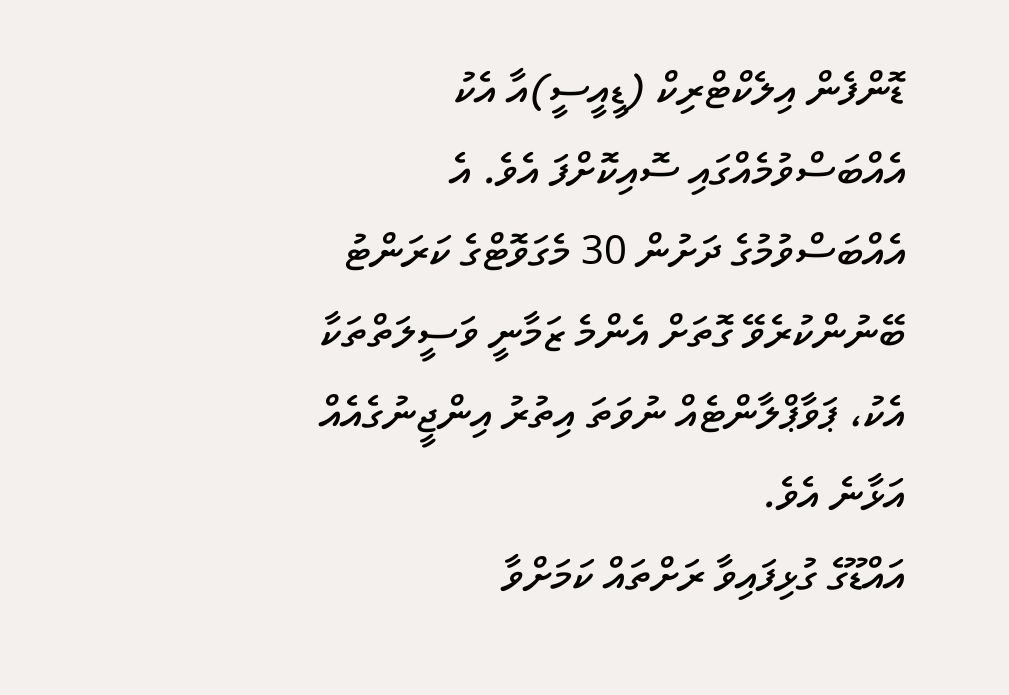ޑޮންފެން އިލެކްޓްރިކް (ޑީއީސީ)އާ އެކު އެއްބަސްވުމެއްގައި ސޮއިކޮށްފަ އެވެ. އެ އެއްބަސްވުމުގެ ދަށުން 30 މެގަވޮޓްގެ ކަރަންޓު ބޭނުންކުރެވޭ ގޮތަށް އެންމެ ޒަމާނީ ވަސީލަތްތަކާ އެކު، ޕަވާޕްލާންޓެއް ނުވަތަ އިތުރު އިންޖީނުގެއެއް އަޅާނެ އެވެ.
އައްޑޫގެ ގުޅިފައިވާ ރަށްތައް ކަމަށްވާ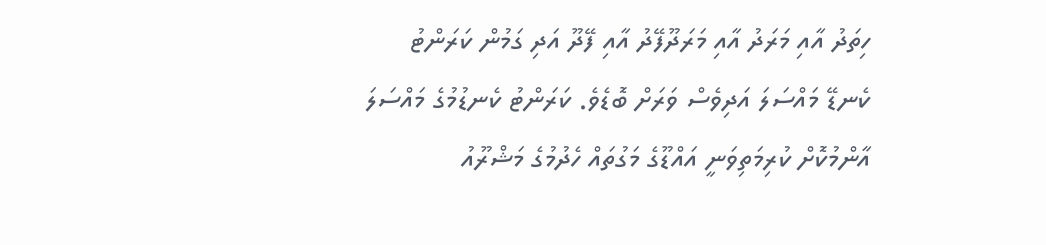ހިތަދު އާއި މަރަދު އާއި މަރަދޫފޭދު އާއި ފޭދޫ އަދި ގަމުން ކަރަންޓު ކެނޑޭ މައްސަލަ އަދިވެސް ވަރަށް ބޮޑެވެ. ކަރަންޓު ކެނޑުމުގެ މައްސަލަ އާންމުކޮށް ކުރިމަތިވަނީ އައްޑޫގެ މަގުތައް ހެދުމުގެ މަޝްރޫއު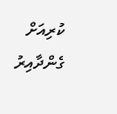ކުރިއަށް ގެންދާއިރު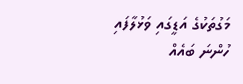މަގުތަކުގެ އަޑީގައި ވަޅުލާފައި ހުންނަ ބައެއް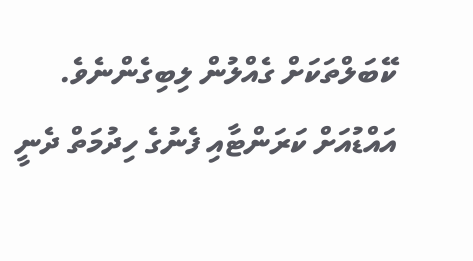ކޭބަލްތަކަށް ގެއްލުން ލިބިގެންނެވެ.
އައްޑުއަށް ކަރަންޓާއި ފެނުގެ ހިދުމަތް ދެނީ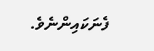ފެނަކައިންނެވެ.